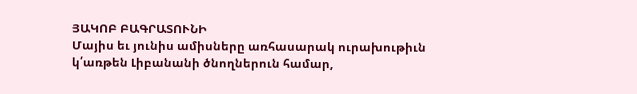ՅԱԿՈԲ ԲԱԳՐԱՏՈՒՆԻ
Մայիս եւ յունիս ամիսները առհասարակ ուրախութիւն կ՛առթեն Լիբանանի ծնողներուն համար,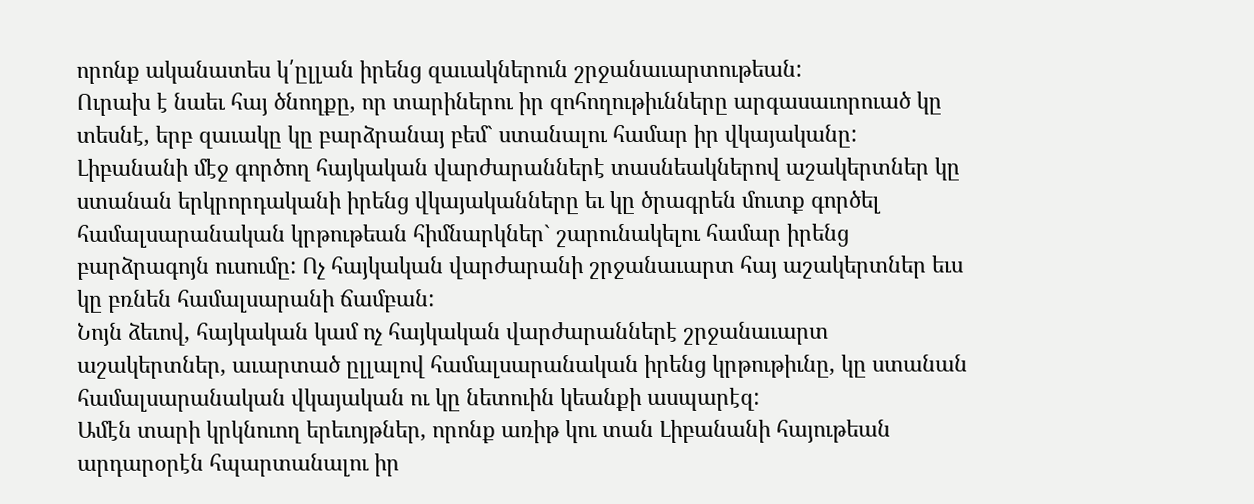որոնք ականատես կ՛ըլլան իրենց զաւակներուն շրջանաւարտութեան:
Ուրախ է նաեւ հայ ծնողքը, որ տարիներու իր զոհողութիւնները արգասաւորուած կը տեսնէ, երբ զաւակը կը բարձրանայ բեմ` ստանալու համար իր վկայականը:
Լիբանանի մէջ գործող հայկական վարժարաններէ տասնեակներով աշակերտներ կը ստանան երկրորդականի իրենց վկայականները եւ կը ծրագրեն մուտք գործել համալսարանական կրթութեան հիմնարկներ` շարունակելու համար իրենց բարձրագոյն ուսումը: Ոչ հայկական վարժարանի շրջանաւարտ հայ աշակերտներ եւս կը բռնեն համալսարանի ճամբան:
Նոյն ձեւով, հայկական կամ ոչ հայկական վարժարաններէ շրջանաւարտ աշակերտներ, աւարտած ըլլալով համալսարանական իրենց կրթութիւնը, կը ստանան համալսարանական վկայական ու կը նետուին կեանքի ասպարէզ:
Ամէն տարի կրկնուող երեւոյթներ, որոնք առիթ կու տան Լիբանանի հայութեան արդարօրէն հպարտանալու իր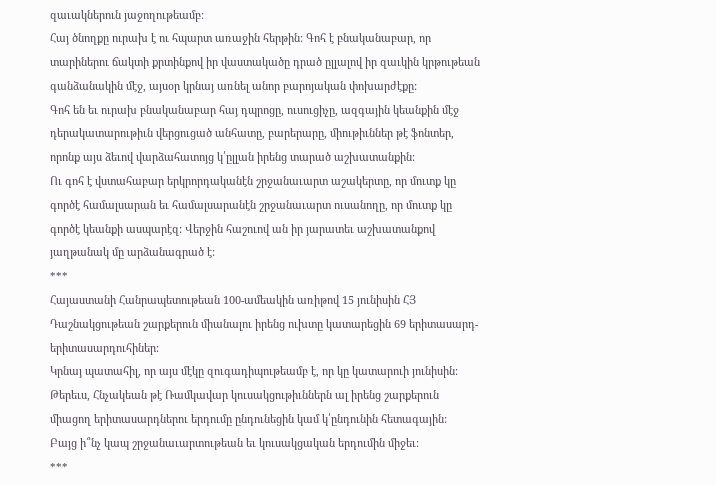զաւակներուն յաջողութեամբ:
Հայ ծնողքը ուրախ է ու հպարտ առաջին հերթին: Գոհ է բնականաբար, որ տարիներու ճակտի քրտինքով իր վաստակածը դրած ըլլալով իր զաւկին կրթութեան գանձանակին մէջ, այսօր կրնայ առնել անոր բարոյական փոխարժէքը:
Գոհ են եւ ուրախ բնականաբար հայ դպրոցը, ուսուցիչը, ազգային կեանքին մէջ դերակատարութիւն վերցուցած անհատը, բարերարը, միութիւններ թէ ֆոնտեր, որոնք այս ձեւով վարձահատոյց կ՛ըլլան իրենց տարած աշխատանքին:
Ու գոհ է վստահաբար երկրորդականէն շրջանաւարտ աշակերտը, որ մուտք կը գործէ համալսարան եւ համալսարանէն շրջանաւարտ ուսանողը, որ մուտք կը գործէ կեանքի ասպարէզ: Վերջին հաշուով ան իր յարատեւ աշխատանքով յաղթանակ մը արձանագրած է:
***
Հայաստանի Հանրապետութեան 100-ամեակին առիթով 15 յունիսին ՀՅ Դաշնակցութեան շարքերուն միանալու իրենց ուխտը կատարեցին 69 երիտասարդ-երիտասարդուհիներ:
Կրնայ պատահիլ, որ այս մէկը զուգադիպութեամբ է, որ կը կատարուի յունիսին:
Թերեւս, Հնչակեան թէ Ռամկավար կուսակցութիւններն ալ իրենց շարքերուն միացող երիտասարդներու երդումը ընդունեցին կամ կ՛ընդունին հետագային:
Բայց ի՞նչ կապ շրջանաւարտութեան եւ կուսակցական երդումին միջեւ:
***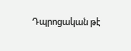Դպրոցական թէ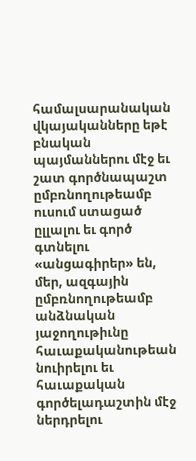համալսարանական վկայականները եթէ բնական պայմաններու մէջ եւ շատ գործնապաշտ ըմբռնողութեամբ ուսում ստացած ըլլալու եւ գործ գտնելու «անցագիրեր» են, մեր, ազգային ըմբռնողութեամբ անձնական յաջողութիւնը հաւաքականութեան նուիրելու եւ հաւաքական գործելադաշտին մէջ ներդրելու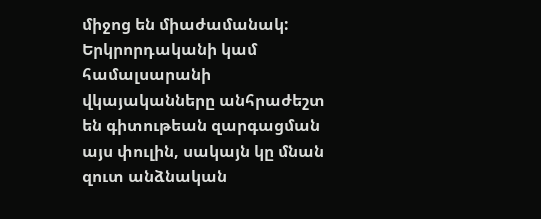միջոց են միաժամանակ:
Երկրորդականի կամ համալսարանի վկայականները անհրաժեշտ են գիտութեան զարգացման այս փուլին, սակայն կը մնան զուտ անձնական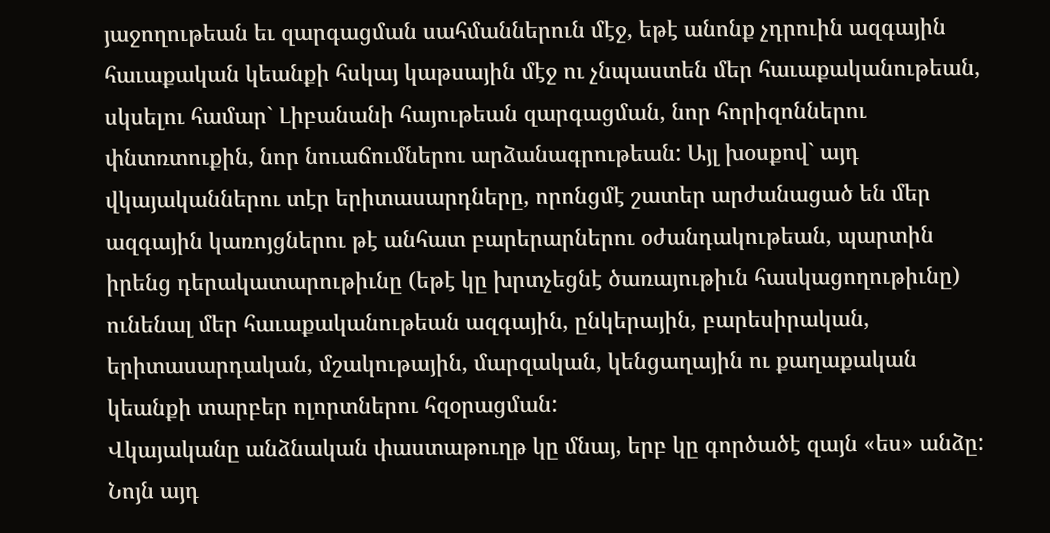յաջողութեան եւ զարգացման սահմաններուն մէջ, եթէ անոնք չդրուին ազգային հաւաքական կեանքի հսկայ կաթսային մէջ ու չնպաստեն մեր հաւաքականութեան, սկսելու համար` Լիբանանի հայութեան զարգացման, նոր հորիզոններու փնտռտուքին, նոր նուաճումներու արձանագրութեան: Այլ խօսքով` այդ վկայականներու տէր երիտասարդները, որոնցմէ շատեր արժանացած են մեր ազգային կառոյցներու թէ անհատ բարերարներու օժանդակութեան, պարտին իրենց դերակատարութիւնը (եթէ կը խրտչեցնէ ծառայութիւն հասկացողութիւնը) ունենալ մեր հաւաքականութեան ազգային, ընկերային, բարեսիրական, երիտասարդական, մշակութային, մարզական, կենցաղային ու քաղաքական կեանքի տարբեր ոլորտներու հզօրացման:
Վկայականը անձնական փաստաթուղթ կը մնայ, երբ կը գործածէ զայն «ես» անձը:
Նոյն այդ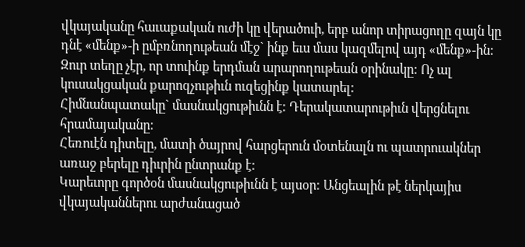վկայականը հաւաքական ուժի կը վերածուի, երբ անոր տիրացողը զայն կը դնէ «մենք»-ի ըմբռնողութեան մէջ` ինք եւս մաս կազմելով այդ «մենք»-ին:
Զուր տեղը չէր, որ տուինք երդման արարողութեան օրինակը: Ոչ ալ կուսակցական քարոզչութիւն ուզեցինք կատարել:
Հիմնանպատակը` մասնակցութիւնն է: Դերակատարութիւն վերցնելու հրամայականը:
Հեռուէն դիտելը, մատի ծայրով հարցերուն մօտենալն ու պատրուակներ առաջ բերելը դիւրին ընտրանք է:
Կարեւորը գործօն մասնակցութիւնն է այսօր: Անցեալին թէ ներկայիս վկայականներու արժանացած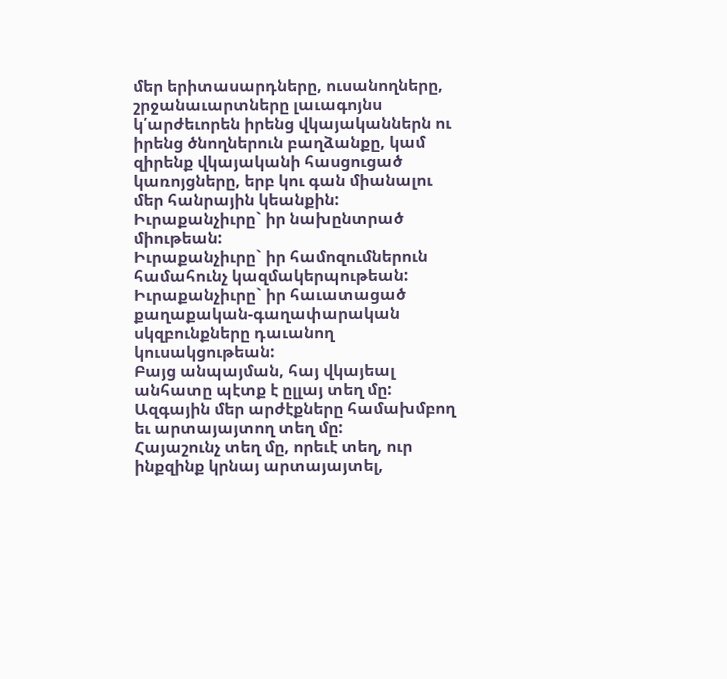մեր երիտասարդները, ուսանողները, շրջանաւարտները լաւագոյնս կ՛արժեւորեն իրենց վկայականներն ու իրենց ծնողներուն բաղձանքը, կամ զիրենք վկայականի հասցուցած կառոյցները, երբ կու գան միանալու մեր հանրային կեանքին:
Իւրաքանչիւրը` իր նախընտրած միութեան:
Իւրաքանչիւրը` իր համոզումներուն համահունչ կազմակերպութեան:
Իւրաքանչիւրը` իր հաւատացած քաղաքական-գաղափարական սկզբունքները դաւանող կուսակցութեան:
Բայց անպայման, հայ վկայեալ անհատը պէտք է ըլլայ տեղ մը:
Ազգային մեր արժէքները համախմբող եւ արտայայտող տեղ մը:
Հայաշունչ տեղ մը, որեւէ տեղ, ուր ինքզինք կրնայ արտայայտել,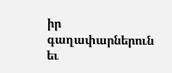իր գաղափարներուն եւ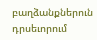բաղձանքներուն դրսեւորում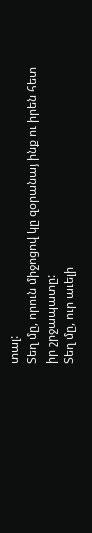տալ:
Տեղ մը, որուն միջոցով կը զօրանայ ինք ու իրեն հետ իր շրջապատը:
Տեղ մը, ուր աւելի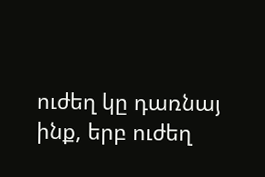ուժեղ կը դառնայ ինք, երբ ուժեղ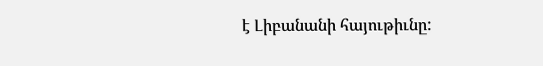է Լիբանանի հայութիւնը: